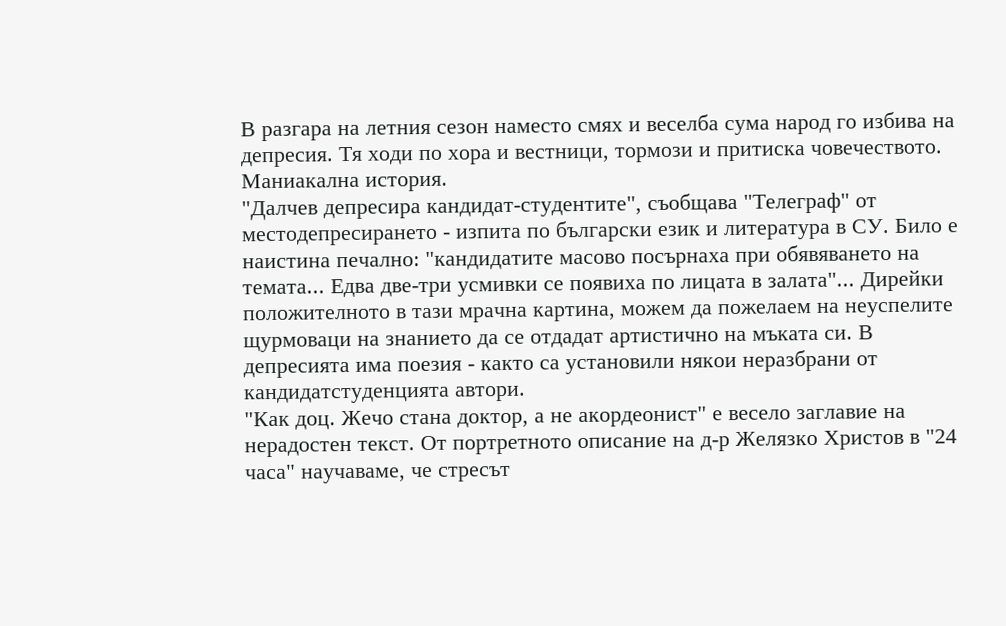В разгара на летния сезон наместо смях и веселба сума народ го избива на депресия. Тя ходи по хора и вестници, тормози и притиска човечеството. Маниакална история.
"Далчев депресира кандидат-студентите", съобщава "Телеграф" от местодепресирането - изпита по български език и литература в СУ. Било е наистина печално: "кандидатите масово посърнаха при обявяването на темата... Едва две-три усмивки се появиха по лицата в залата"... Дирейки положителното в тази мрачна картина, можем да пожелаем на неуспелите щурмоваци на знанието да се отдадат артистично на мъката си. В депресията има поезия - както са установили някои неразбрани от кандидатстуденцията автори.
"Как доц. Жечо стана доктор, а не акордеонист" е весело заглавие на нерадостен текст. От портретното описание на д-р Желязко Христов в "24 часа" научаваме, че стресът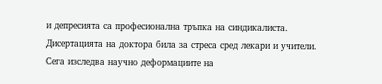и депресията са професионална тръпка на синдикалиста. Дисертацията на доктора била за стреса сред лекари и учители. Сега изследва научно деформациите на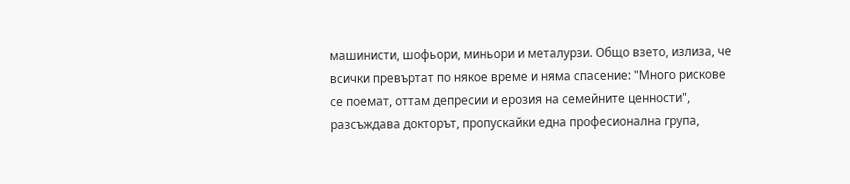машинисти, шофьори, миньори и металурзи. Общо взето, излиза, че всички превъртат по някое време и няма спасение: "Много рискове се поемат, оттам депресии и ерозия на семейните ценности", разсъждава докторът, пропускайки една професионална група,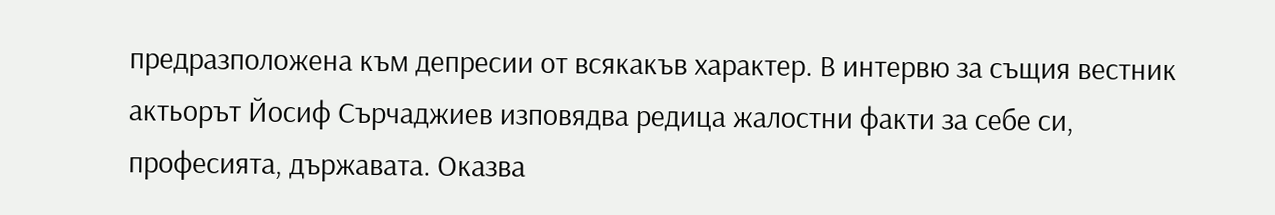предразположена към депресии от всякакъв характер. В интервю за същия вестник актьорът Йосиф Сърчаджиев изповядва редица жалостни факти за себе си, професията, държавата. Оказва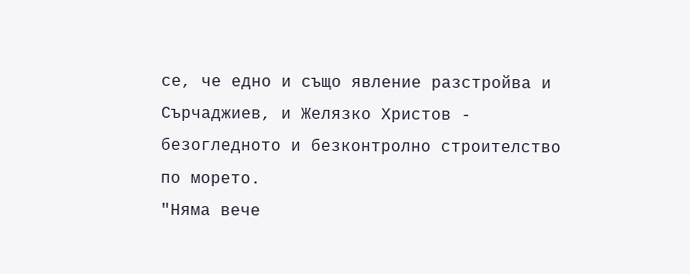се, че едно и също явление разстройва и Сърчаджиев, и Желязко Христов - безогледното и безконтролно строителство по морето.
"Няма вече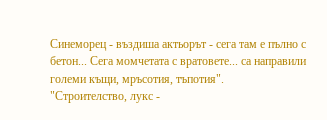Синеморец - въздиша актьорът - сега там е пълно с бетон... Сега момчетата с вратовете... са направили големи къщи, мръсотия, тъпотия".
"Строителство, лукс -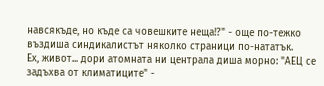навсякъде, но къде са човешките неща!?" - още по-тежко въздиша синдикалистът няколко страници по-нататък.
Ех, живот... дори атомната ни централа диша морно: "АЕЦ се задъхва от климатиците" -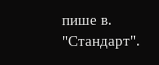пише в. "Стандарт".